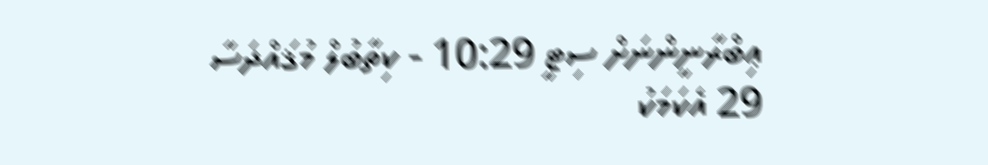ޢިބްރާނީންނަށް ސިޓީ 10:29 - ކިތާބުލް މުޤައްދަސާ
29 އެކަމަކު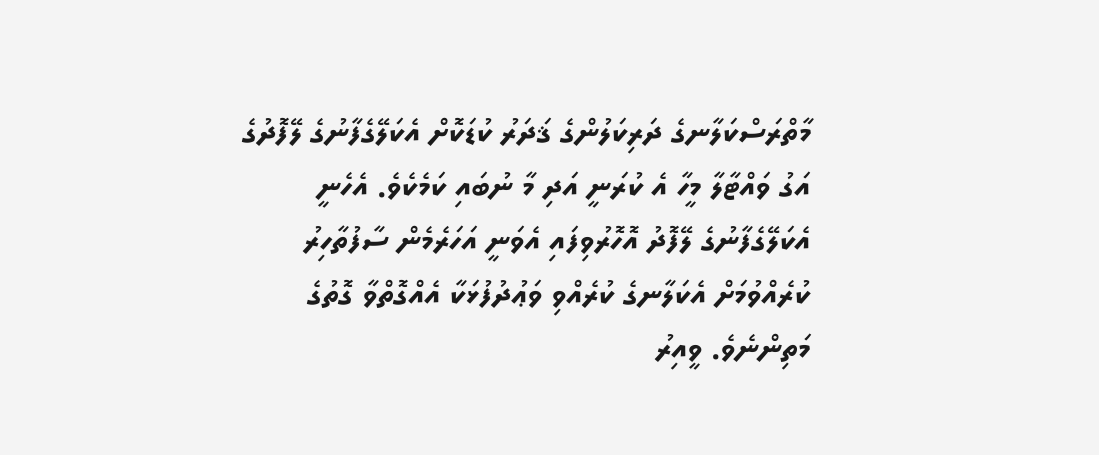މާތްރަސްކަލާނގެ ދަރިކަލުންގެ ޤަދަރު ކުޑަކޮށް އެކަލޭގެފާނުގެ ލޭފޮދުގެ އަގު ވައްޓާލާ މީހާ އެ ކުރަނީ އަދި މާ ނުބައި ކަމެކެވެ. އެހެނީ އެކަލޭގެފާނުގެ ލޭފޮދު އޮހޮރުވިފައި އެވަނީ އަހަރެމެން ސާފުތާހިރު ކުރެއްވުމަށް އެކަލާނގެ ކުރެއްވި ވަޢުދުފުޅަކާ އެއްގޮތްވާ ގޮތުގެ މަތިންނެވެ. ވީއިރު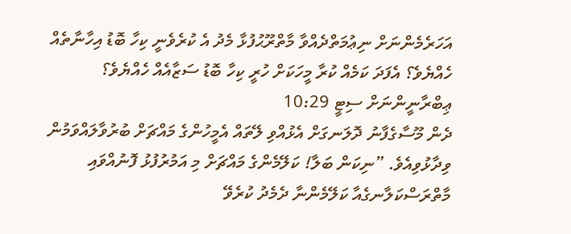އަހަރެމެންނަށް ނިޢުމަތްދެއްވާ މާތްރޫޙުފުޅާ މެދު އެ ކުރެވެނީ ކިހާ ބޮޑު އިހާނާތެއް ހެއްޔެވެ؟ އެފަދަ ކަމެއް ކުރާ މީހަކަށް ހުރީ ކިހާ ބޮޑު ސަޒާއެއް ހެއްޔެވެ؟
ޢިބްރާނީންނަށް ސިޓީ 10:29
ދެން މޫސާގެފާނު ދޮލަނގަށް އެޅުއްވި ލޭތައް އެމީހުންގެ މައްޗަށް ބުރުވާލައްވަމުން ވިދާޅުވިއެވެ. ”ނިކަން ބަލާ! ކަލޭމެންގެ މައްޗަށް މި އަމުރުފުޅު ފޮނުއްވައި މާތްރަސްކަލާނގެއާ ކަލޭމެންނާ ދެމެދު ކުރެވޭ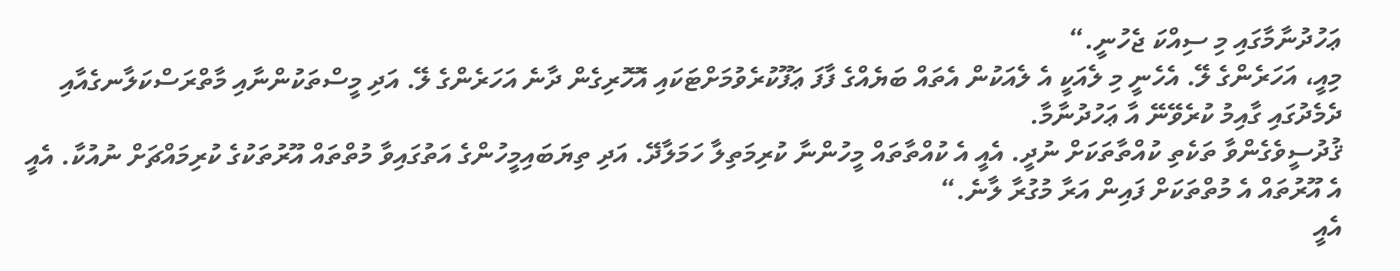ޢަހުދުނާމާގައި މި ސިއްކަ ޖެހުނީ.“
މިއީ، އަހަރެންގެ ލޭ. އެހެނީ މި ލެއަކީ އެ ލެއަކުން އެތައް ބަޔެއްގެ ފާފަ ޢަފޫކުރެވުމަށްޓަކައި އޮހޮރިގެން ދާނެ އަހަރެންގެ ލޭ. އަދި މީސްތަކުންނާއި މާތްރަސްކަލާނގެއާއި ދެމެދުގައި ގާއިމު ކުރެވޭނޭ އާ ޢަހުދުނާމާ.
ޤުދުސީވެގެންވާ ތަކެތި ކުއްތާތަކަށް ނުދީ. އެއީ އެ ކުއްތާތައް މީހުންނާ ކުރިމަތިލާ ހަމަލާދޭ. އަދި ތިޔަބައިމީހުންގެ އަތުގައިވާ މުތްތައް އޫރުތަކުގެ ކުރިމައްޗަށް ނުއުކާ. އެއީ އެ އޫރުތައް އެ މުތްތަކަށް ފައިން އަރާ މުގުރާ ލާނެ.“
އެއީ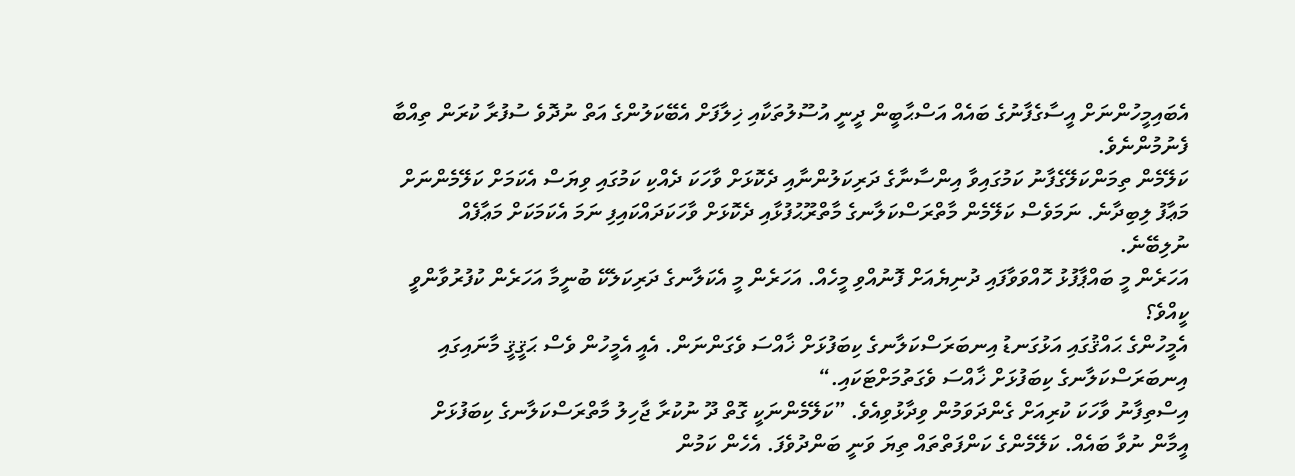އެބައިމީހުންނަށް އީސާގެފާނުގެ ބައެއް އަސްޙާބީން ދީނީ އުސޫލުތަކާއި ޚިލާފަށް އެބޭކަލުންގެ އަތް ނުދޮވެ ސުފުރާ ކުރަން ތިއްބާ ފެނުމުންނެވެ.
ކަލޭމެން ތިމަންކަލޭގެފާނު ކަމުގައިވާ އިންސާނާގެ ދަރިކަލުންނާއި ދެކޮޅަށް ވާހަކަ ދެއްކި ކަމުގައި ވިޔަސް އެކަމަށް ކަލޭމެންނަށް މަޢާފު ލިބިދާނެ. ނަމަވެސް ކަލޭމެން މާތްރަސްކަލާނގެ މާތްރޫޙުފުޅާއި ދެކޮޅަށް ވާހަކަދައްކައިފި ނަމަ އެކަމަކަށް މަޢާފެއް ނުލިބޭނެ.
އަހަރެން މީ ބައްޕާފުޅު ހޮއްވަވާފައި ދުނިޔެއަށް ފޮނުއްވި މީހެއް. އަހަރެން މީ އެކަލާނގެ ދަރިކަލެކޭ ބުނީމާ އަހަރެން ކުފުރުވާންވީ ކީއްވެ؟
އެމީހުންގެ ޙައްޤުގައި އަޅުގަނޑު އިނބަރަސްކަލާނގެ ކިބަފުޅަށް ޚާއްސަ ވެގަންނަން. އެއީ އެމީހުން ވެސް ޙަޤީޤީ މާނައިގައި އިނބަރަސްކަލާނގެ ކިބަފުޅަށް ޚާއްސަ ވެގަތުމަށްޓަކައި.“
އިސްތިފާނު ވާހަކަ ކުރިއަށް ގެންދަވަމުން ވިދާޅުވިއެވެ. ”ކަލޭމެންނަކީ ގޮތް ދޫ ނުކުރާ ޖާހިލު މާތްރަސްކަލާނގެ ކިބަފުޅަށް އީމާން ނުވާ ބައެއް. ކަލޭމެންގެ ކަންފަތްތައް ތިޔަ ވަނީ ބަންދުވެފަ. އެހެން ކަމުން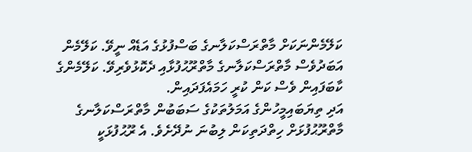ކަލޭމެންނަކަށް މާތްރަސްކަލާނގެ ބަސްފުޅުގެ އަޑެއް ނީވޭ. ކަލޭމެން އަބަދުވެސް މާތްރަސްކަލާނގެ މާތްރޫޙުފުޅާއި ދެކޮޅުވެރިވޭ. ކަލޭމެންގެ ކާބަފައިން ވެސް ކަން ކުރީ ހަމައެފަދައިން.
އަދި ތިޔަބައިމީހުންގެ އަމަލުތަކުގެ ސަބަބުން މާތްރަސްކަލާނގެ މާތްރޫޙުފުޅަށް ހިތްދަތިކަން ލިބުނަ ނުދޭށެވެ. އެ ރޫޙުފުޅަކީ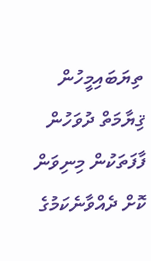ތިޔަބައިމީހުން ޤިޔާމަތް ދުވަހުން ފާފަތަކުން މިނިވަން ކޮށް ދެއްވާނެކަމުގެ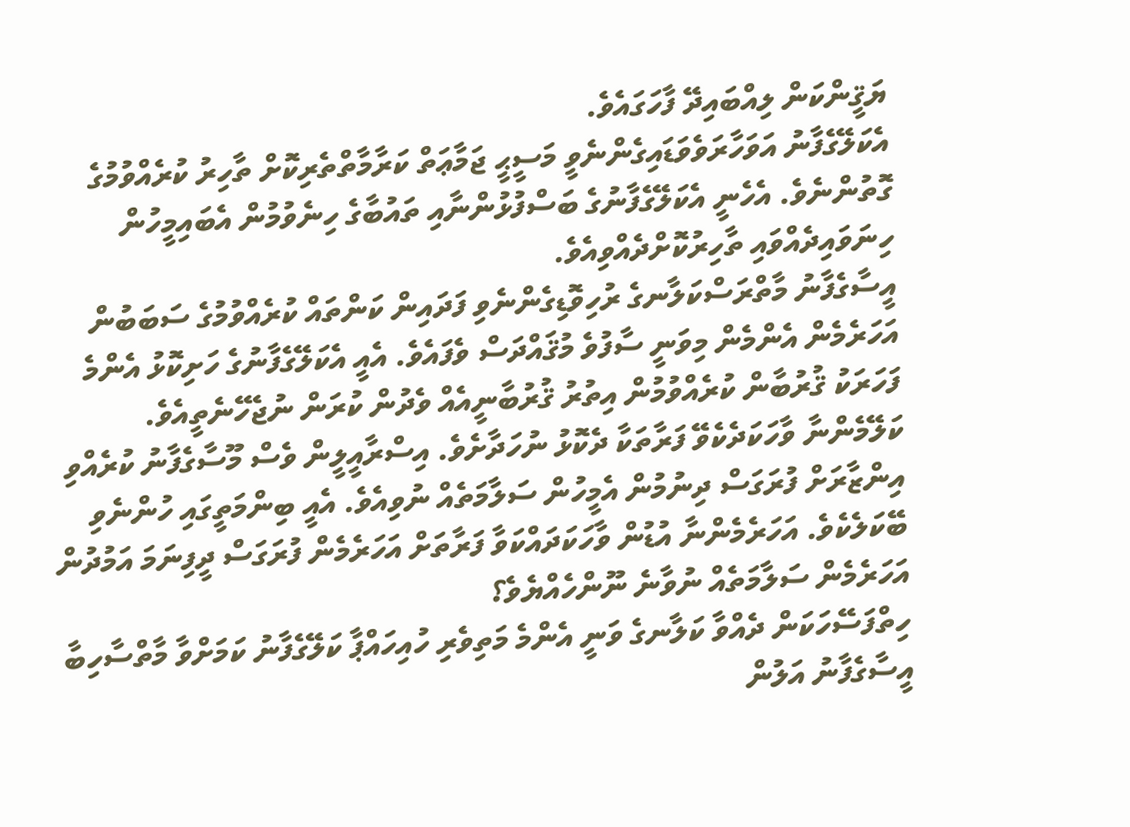ޔަޤީންކަން ލިއްބައިދޭ ފާހަގައެވެ.
އެކަލޭގެފާނު އަވަހާރަވެވަޑައިގެންނެވީ މަސީޙީ ޖަމާޢަތް ކަރާމާތްތެރިކޮށް ތާހިރު ކުރެއްވުމުގެ ގޮތުންނެވެ. އެހެނީ އެކަލޭގެފާނުގެ ބަސްފުޅުންނާއި ތައުބާގެ ހިނެވުމުން އެބައިމީހުން ހިނަވައިދެއްވައި ތާހިރުކޮށްދެއްވިއެވެ.
އީސާގެފާނު މާތްރަސްކަލާނގެ ރުހިވޮޑިގެންނެވި ފަދައިން ކަންތައް ކުރެއްވުމުގެ ސަބަބުން އަހަރެމެން އެންމެން މިވަނީ ސާފުވެ މުޤައްދަސް ވެފައެވެ. އެއީ އެކަލޭގެފާނުގެ ހަށިކޮޅު އެންމެ ފަހަރަކު ޤުރުބާން ކުރެއްވުމުން އިތުރު ޤުރުބާނީއެއް ވެދުން ކުރަން ނުޖެހޭނެތީއެވެ.
ކަލޭމެންނާ ވާހަކަދެކެވޭ ފަރާތަކާ ދެކޮޅު ނުހަދާށެވެ. އިސްރާއީލީން ވެސް މޫސާގެފާނު ކުރެއްވި އިންޒާރަށް ފުރަގަސް ދިނުމުން އެމީހުން ސަލާމަތެއް ނުވިއެވެ. އެއީ ބިންމަތީގައި ހުންނެވި ބޭކަލެކެވެ. އަހަރެމެންނާ އުޑުން ވާހަކަދައްކަވާ ފަރާތަށް އަހަރެމެން ފުރަގަސް ދީފިނަމަ އަމުދުން އަހަރެމެން ސަލާމަތެއް ނުވާނެ ނޫންހެއްޔެވެ؟
ހިތްފަސޭހަކަން ދެއްވާ ކަލާނގެ ވަނީ އެންމެ މަތިވެރި ހުއިހައްޕާ ކަލޭގެފާނު ކަމަށްވާ މާތްސާހިބާ އީސާގެފާނު އަލުން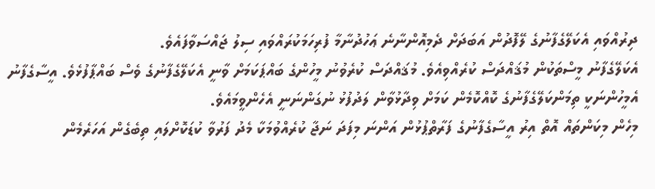ދިރުއްވައި އެކަލޭގެފާނުގެ ލޭފޮދުން އަބަދަށް ދެމިއޮންނާނެ ޢަހުދުނާމާ ފުރިހަމަކުރައްވައި ސިލު ޖައްސަވާފައެވެ.
އެކަލޭގެފާނު މީސްތަކުން މުޤައްދަސް ކުރެއްވިއެވެ. މުޤައްދަސް ކުރެވުނު މީހުންގެ ބައްޕަކަމަށް ވާނީ އެކަލޭގެފާނުގެ ވެސް ބައްޕާފުޅެވެ. އީސާގެފާނު އެމީހުންނަކީ ތިމަންކަލޭގެފާނުގެ ކޮއްކޮމެން ކަމަށް ވިދާޅުވާން ލަދުފުޅު ނުގަންނަނީ އެހެންވީމައެވެ.
މިހެން މިކަންތައް އޮތް އިރު އީސާގެފާނުގެ ފަރާތްޕުޅުން އަންނަ މިފަދަ ނަޖާ ކުރެއްވުމަކާ މެދު ފަރުވާ ކުޑަކޮށްލައި ތިބެގެން އަހަރެމެން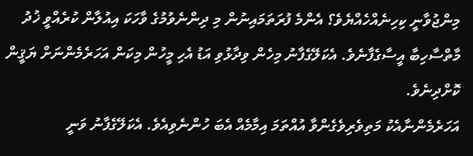މިންޖުވާނީ ކިހިނެއްހެއްޔެވެ؟ އެންމެ ފުރަތަމައިނުން މި ދިންނެވުމުގެ ވާހަކަ އިއުލާން ކުރެއްވީ ޚުދު މާތްސާހިބާ އީސާގެފާނެވެ. އެކަލޭގެފާނު މިހެން ވިދާޅުވި އަޑު އެހި މީހުން މިކަން އަހަރެމެންނަށް ޔަޤީން ކޮށްދިނެވެ.
އަހަރެމެންނާއެކު މަތިވެރިވެގެންވާ އުއްތަމަ އިމާމެއް އެބަ ހުންނެވިއެވެ. އެކަލޭގެފާނު ވަނީ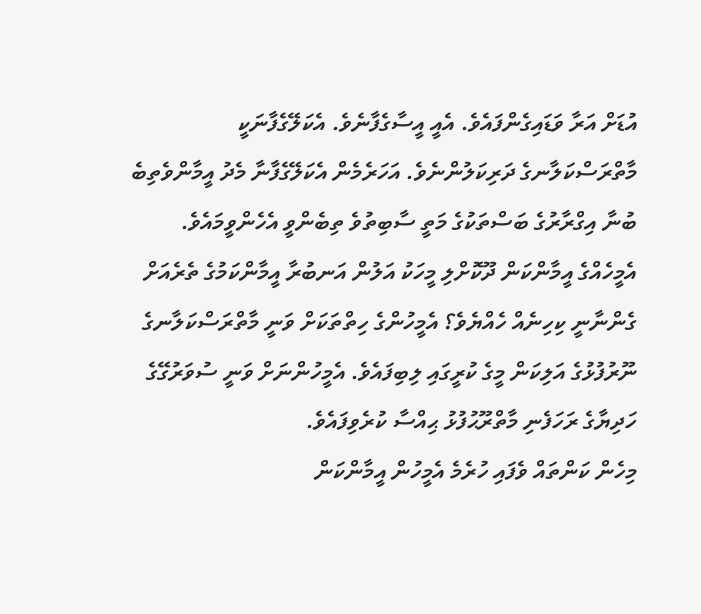އުޑަށް އަރާ ވަޑައިގެންފައެވެ. އެއީ އީސާގެފާނެވެ. އެކަލޭގެފާނަކީ މާތްރަސްކަލާނގެ ދަރިކަލުންނެވެ. އަހަރެމެން އެކަލޭގެފާނާ މެދު އީމާންވެތިބެ ބުނާ އިގްރާރުގެ ބަސްތަކުގެ މަތީ ސާބިތުވެ ތިބެންވީ އެހެންވީމައެވެ.
އެމީހެއްގެ އީމާންކަން ދޫކޮށްލި މީހަކު އަލުން އަނބުރާ އީމާންކަމުގެ ތެރެއަށް ގެންނާނީ ކިހިނެއް ހެއްޔެވެ؟ އެމީހުންގެ ހިތްތަކަށް ވަނީ މާތްރަސްކަލާނގެ ނޫރުފުޅުގެ އަލިކަން މީގެ ކުރީގައި ލިބިފައެވެ. އެމީހުންނަށް ވަނީ ސުވަރުގޭގެ ހަދިޔާގެ ރަހަފެނި މާތްރޫޙުފުޅު ޙިއްސާ ކުރެވިފައެވެ.
މިހެން ކަންތައް ވެފައި ހުރެމެ އެމީހުން އީމާންކަން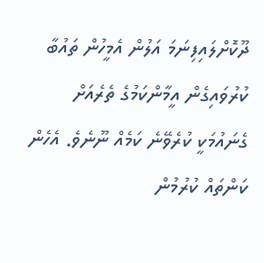ދޫކޮށްލައިފިނަމަ އަލުން އެމީހުން ތައުބާ ކުރުވައިގެން އީމާންކަމުގެ ތެރެއަށް ގެނައުމަކީ ކުރެވޭނެ ކަމެއް ނޫނެވެ. އެހެން ކަންތައް ކުރުމުން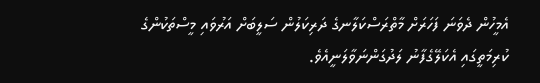އެމީހުން ދެވަނަ ފަހަރަށް މާތްރަސްކަލާނގެ ދަރިކަލުން ސަލީބަށް އަރުވައި މީސްތަކުންގެ ކުރިމަތީގައި އެކަލޭގެފާނު ލަދުގަންނަވާލަނީއެވެ.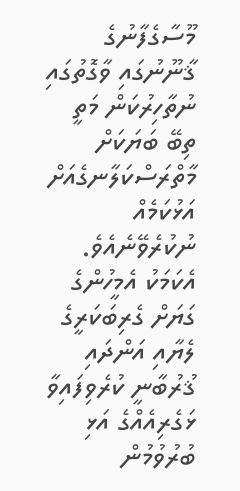މޫސާގެފާނުގެ ޤާނޫނުގައި ވާގޮތުގައި ނުތާހިރުކަން މަތީ ތިބޭ ބަޔަކަށް މާތްރަސްކަލާނގެއަށް އަޅުކަމެއް ނުކުރެވޭނެއެވެ. އެކަމަކު އެމީހުންގެ ގަޔަށް ގެރިބަކަރީގެ ލެޔާއި އަންދައި ޤުރުބާނީ ކުރެވިފައިވާ ޅަގެރިއެއްގެ އަޅި ބުރުވުމުން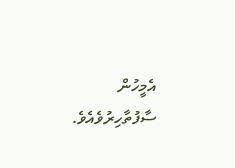އެމީހުން ސާފުތާހިރުވެއެވެ.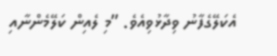އެކަލޭގެފާނު ވިދާޅުވިއެވެ. ”މި ލެއިން ކަލޭމެންނާއި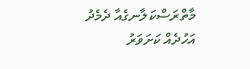މާތްރަސްކަލާނގެއާ ދެމެދު އަހުދެއް ކަށަވަރު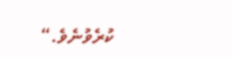ކުރެވުނެވެ.“